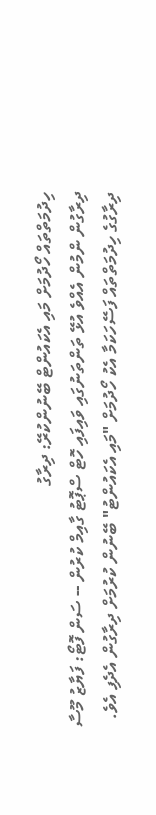ހިދުމަތްތައް ހޯދުމަށް މައި އެކައުންޓް ބޭނުންކުރޭ: ދިރާގު
ދިރާގުން ންމުން އެއްވެ އުޅޭ ތަންތަނުގައި ވައިފައި ހޮޓް ސްޕޮޓު ގާއިމް ކުރުން -- ސަން ފޮޓޯ: ފަޔާޒު މޫސާ
ދިރާގުގެ ހިދުމަތްތައް ފަސޭހަކަމާ އެކު ހޯދުމަށް "މައި އެކައުންޓު" ބޭނުން ކުރުމަށް ދިރާގުން އެދެފި އެވެ.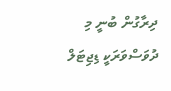ދިރާގުން ބުނީ މި ދުވަސްވަރަކީ ޑިޖިޓަލް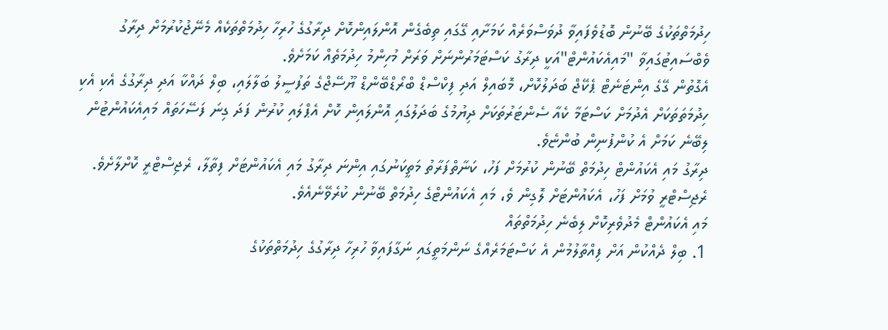ހިދުމަތްތަކުގެ ބޭނުން ބޮޑުވެފައިވާ ދުވަސްވަރެއް ކަމަށާއި ގޭގައި ތިބެގެން އޮންލައިންކޮށް ދިރާގުގެ ހުރިހާ ހިދުމަތްތަކެއް މެނޭޖުކުރުމަށް ދިރާގު ވެބްސައިޓުގައިވާ "މައިއެކައުންޓް"އަކީ ދިރާގު ކަސްޓަމަރުންނަށް ވަރަށް މުހިންމު ހިދުމަތެއް ކަމަށެވެ.
އެގޮތުން ގޭގެ އިންޓަނެޓް ޕެކޭޖް ބަދަލުކޮށް، މޮބައިލް އަދި ފިކްސްޑް ބްރޯޑްބޭންޑް ޔޫސޭޖްގެ ތަފުސީލު ބަލާލައި، ބިލް ދައްކާ އަދި ދިރާގުގެ އެކި އެކި ހިދުމަތަތަކަށް އެދުމަށް ކަސްޓަމާ ކެއާ ސެންޓަރުތަކަށް ދިޔުމުގެ ބަދަލުގައި އޮންލައިން ކޮށް އެޕްލައި ކުރުން ފަދަ ގިނަ ފަސޭހަތައް މައިއެކައުންޓުން ލިބޭނެ ކަމަށް އެ ކުންފުނިން ބުންޏެވެ.
ދިރާގު މައި އެކައުންޓް ހިދުމަތް ބޭނުން ކުރުމަށް ފަހު، ކަނާތްފަރާތު މަތީކަނުގައި އިންނަ ދިރާގު މައި އެކައުންޓަށް ފިތާލާ، ރެޖިސްޓްރީ ކޮށްލާށެވެ.
ރެޖިސްޓްރީ ވުމަށް ފަހު، އެކައުންޓަށް ލޮގިން ވެ، މައި އެކައުންޓްގެ ހިދުމަތް ބޭނުން ކުރެވޭނެއެވެ.
މައި އެކައުންޓް މެދުވެރިކޮށް ލިބެނެ ހިދުމަތްތައް
1. ބިލް ދެއްކުން އަށް ފިއްތާލުމުން އެ ކަސްޓަމަރެއްގެ ނަންމަތީގައި ނަގާފައިވާ ހުރިހާ ދިރާގުގެ ހިދުމަތްތަކުގެ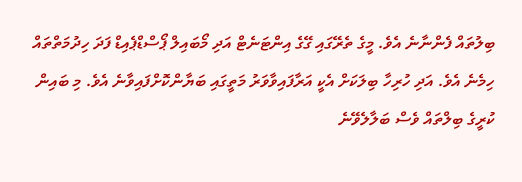ބިލުތައް ފެންނާނެ އެވެ. މީގެ ތެރޭގައި ގޭގެ އިންޓަނެޓް އަދި މޯބައިލް ޕޯސްޑްޕެއިޑް ފަދަ ހިދުމަތްތައް ހިމެނެ އެވެ. އަދި ހުރިހާ ބިލަކަށް އެކީ އަރާފައިވާވަރު މަތީގައި ބަޔާންކޮށްފައިވާނެ އެވެ. މި ބައިން ކުރީގެ ބިލްތައް ވެސް ބަލާލެވޭނެ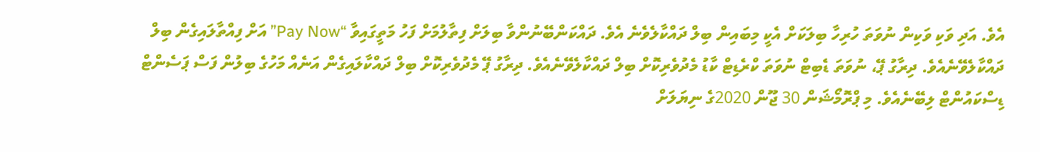އެވެ. އަދި ވަކި ވަކިން ނުވަތަ ހުރިހާ ބިލަކަށް އެކީ މިބައިން ބިލް ދައްކާލެވެނެ އެވެ. ދައްކަންބޭނުންވާ ބިލަށް ފިތާލުމަށް ފަހު މަތީގައިވާ “Pay Now” އަށް ފިއްތާލައިގެން ބިލް ދައްކާލެވޭނެއެވެ. ދިރާގު ޕޭ، ނުވަތަ ޑެބިޓް ނުވަތަ ކްރެޑިޓް ކާޑު މެދުވެރިކޮށް ބިލް ދައްކާލެވޭނެއެވެ. ދިރާގު ޕޭ މެދުވެރިކޮށް ބިލް ދައްކާލައިގެން އަނެއް މަހުގެ ބިލުން ފަސް ޕަސެންޓް ޑިސްކައުންޓް ލިބޭނެއެވެ. މި ޕްރޮމޯޝަން 30 ޖޫން 2020ގެ ނިޔަލަށް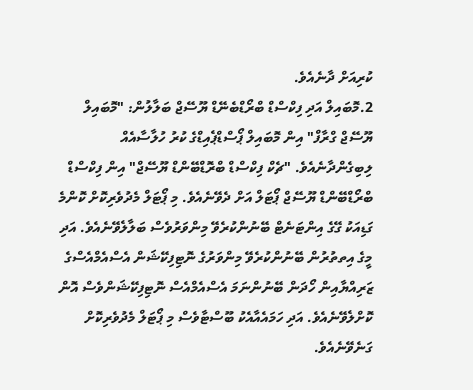ކުރިއަށް ދާނެއެވެ.
2.މޮބައިލް އަދި ފިކްސްޑް ބްރޯޑްބެނޭޑް ޔޫސޭޖް ބަލާލުން: "މޮބައިލް ޔޫސޭޖް ގްރާފް" އިން މޮބައިލް ޕޯސްޑްޕެއިޑްގެ ކުރު ހުލާސާއެއް ލިބިގެންދާނެއެވެ. "ޗެކް ފިކްސްޑް ބްރޮޑްބޭންޑް ޔޫސޭޖް" އިން ފިކްސްޑް ބްރޯޑްބޭންޑް ޔޫސޭޖް ޕޯޓަލް އަށް ދެވޭނެއެވެ. މި ޕޯޓަލް މެދުވެރިކޮށް ކޮންމެ ގަޑިއަކު ގޭގެ އިންޓަނެޓް ބޭނުންކުރެވޭ މިންވަރުވެސް ބަލާލެވޭނެއެވެ. އަދި މީގެ އިތތުރުން ބޭނުންކުރެވޭ މިންވަރުގެ ނޮޓިފިކޭޝަން އެސްއެމްއެސްގެ ޒަރިއްޔާއިން ހޯދަން ބޭނުންނަމަ އެސްއެމްއެސް ނޮޓިފިކޭޝަންވެސް އޮން ކޮށްލެވޭނެއެވެ. އަދި ހަމައެއާއެކު ބޫސްޓާވެސް މި ޕޯޓަލް މެދުވެރިކޮށް ގަނެވޭނެއެވެ.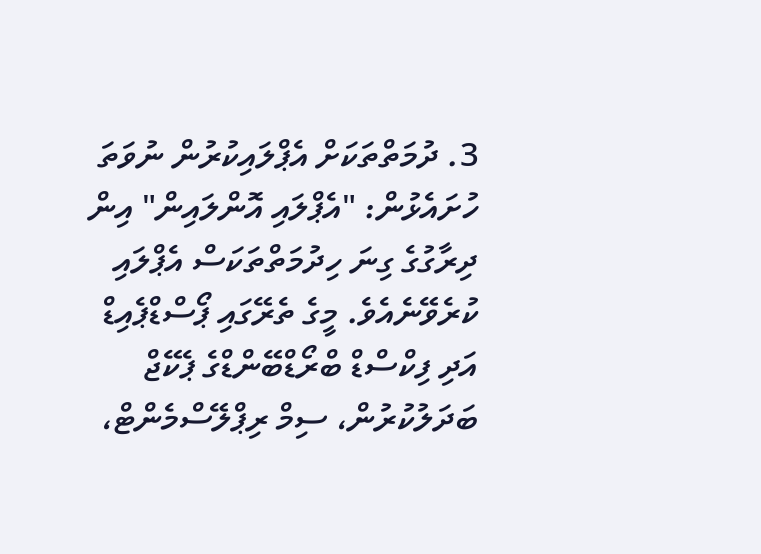3. ދުމަތްތަކަށް އެޕްލައިކުރުން ނުވަތަ ހުށައެޅުން: "އެޕްލައި އޮންލައިން" އިން ދިރާގުގެ ގިނަ ހިދުމަތްތަކަސް އެޕްލައި ކުރެވޭނެއެވެ. މީގެ ތެރޭގައި ޕޯސްޑްޕެއިޑް އަދި ފިކްސްޑް ބްރޯޑްބޭންޑްގެ ޕެކޭޖް ބަދަލުކުރުން، ސިމް ރިޕްލޭސްމެންޓް،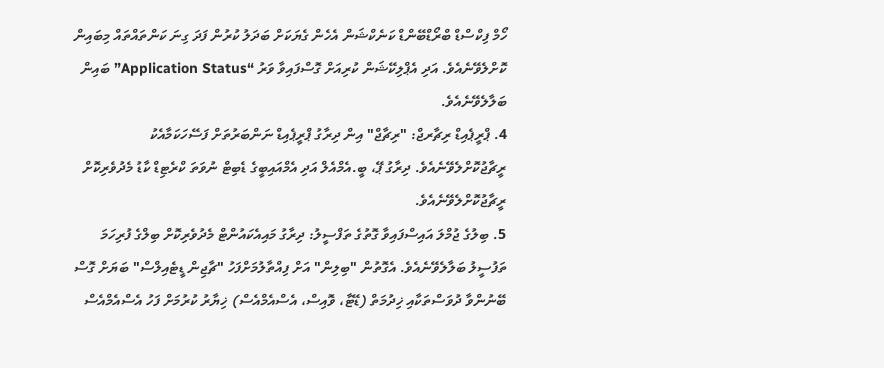ހޯމް ފިކްސްޑް ބްރޯޑްބޭންޑް ކަނެކްޝަން އެހެން ގެޔަކަށް ބަދަލު ކުރުން ފަދަ ގިނަ ކަންތައްތައް މިބައިން ކޮށްލެވޭނެއެވެ. އަދި އެޕްލިކޭޝަން ކުރިއަށް ގޮސްފައިވާ ވަރު “Application Status” ބައިން ބަލާލެވޭނެއެވެ.
4. ޕްރީޕެއިޑް ރިޗާރޖް: "ރިޗާޖް" އިން ދިރާގު ޕްރީޕެއިޑް ނަންބަރުތަށް ފަސޭހަކަމާއެކު ރީޗާޖުކޮށްލެވޭނެއެވެ. ދިރާގު ޕޭ، ބީ.އެމްއެލް އަދި އެމްއައިބީގެ ޑެބިޓް ނުވަތަ ކްރެޓިޑް ކާޑު މެދުވެރިކޮށް ރީޗާޖުކޮށްލެވޭނެއެވެ.
5. ބިލުގެ ޖުމްލަ އައިސްފައިވާ ގޮތުގެ ތަފްސީލު: ދިރާގު މައިއެކައުންޓް މެދުވެރިކޮށް ބިލްގެ ފުރިހަމަ ތަފުސީލު ބަލާލެވޭނެއެވެ. އެގޮތުން "ބިލިން" އަށް ފިއްތާލުމަށްފަހު "ޗާޖިން ޑީޓެއިލްސް" ބަޔަށް ގޮސް ބޭނުންވާ ދުވަސްތަކާއި ޚިދުމަތް (ޑޭޓާ، ވޮއިސް، އެސްއެމްއެސް) ޚިޔާރު ކުރުމަށް ފަހު އެސްއެމްއެސް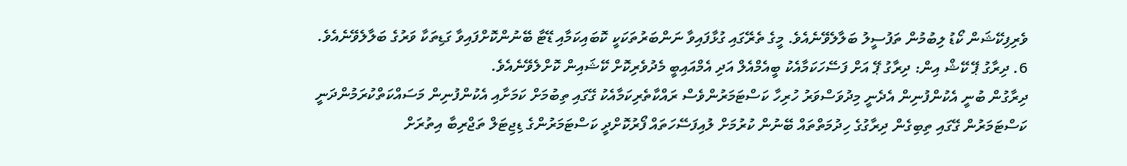ވެރިފިކޭޝަން ކޯޑު ލިބުމުން ތަފުސީލު ބަލާލެވޭނެއެވެ. މީގެ ތެރޭގައި ގުޅާފައިވާ ނަންބަރުތަކަކީ ކޮބައިކަމާއި ޑޭޓާ ބޭނުންކޮށްފައިވާ ގަޑިތަކާ ވަރުގެ ބަލާލެވޭނެއެވެ.
6. ދިރާގު ޕޭ ކޭޝް އިން: ދިރާގު ޕޭ އަށް ފަސޭހަކަމާއެކު ބީއެމްއެލް އަދި އެމްއައިބީ މެދުވެރިކޮށް ކޭޝައިން ކޮށްލެވޭނެއެވެ.
ދިރާގުން ބުނީ އެކުންފުނިން އެދެނީ މިދުވަސްވަރު ހުރިހާ ކަސްޓަމަރުންވެސް ރައްކާތެރިކަމާއެކު ގޭގައި ތިބުމަށް ކަމަށާއި އެކުންފުނިން މަސައްކަތްކުރަމުންދަނީ ކަސްޓަމަރުން ގޭގައި ތިބިގެން ދިރާގުގެ ހިދުމަތްތައް ބޭނުން ކުރުމަށް ލުއިފަސޭހަތައް ފޯރުކޮށްދީ ކަސްޓަމަރުންގެ ޑިޖިޓަލް ތަޖްރިބާ އިތުރަށް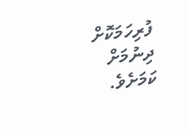ފުރިހަމަކޮށް ދިނުމަށް ކަމަށެވެ.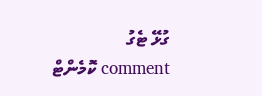ގުޅޭ ޓެގު
comment ކޮމެންޓް